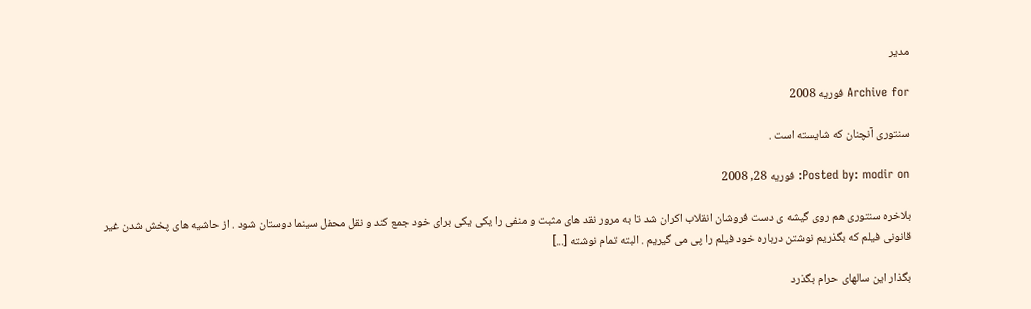مدير

Archive for فوریه 2008

سنتوری آنچنان که شایسته است .

Posted by: modir on: فوریه 28, 2008

بلاخره سنتوری هم روی گیشه ی دست فروشان انقلاب اکران شد تا به مرور نقد های مثبت و منفی را یکی یکی برای خود جمع کند و نقل محفل سینما دوستان شود . از حاشیه های پخش شدن غیر قانونی فیلم که بگذریم نوشتن درباره خود فیلم را پی می گیریم . البته تمام نوشته [...]

بگذار این سالهای حرام بگذرد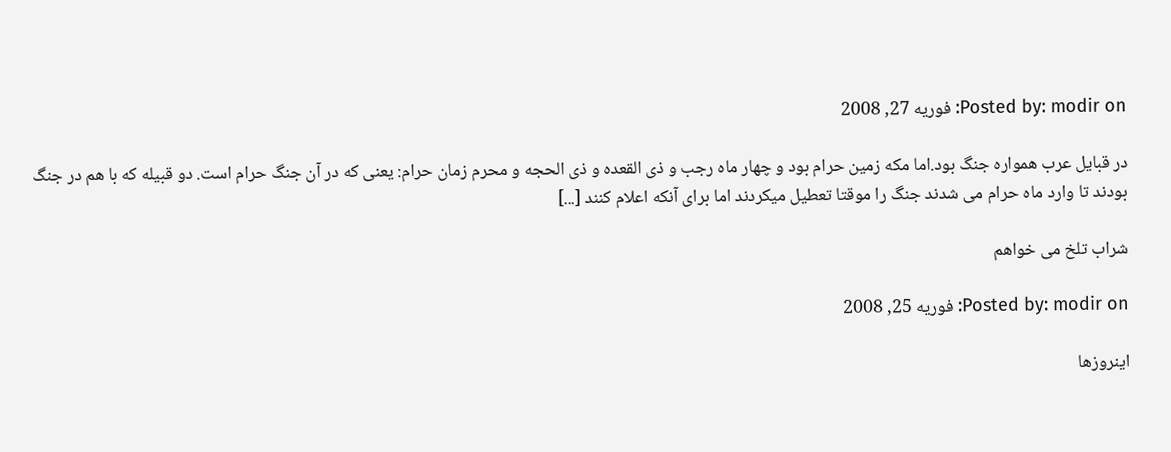Posted by: modir on: فوریه 27, 2008

در قبایل عرب همواره جنگ بود.اما مکه زمین حرام بود و چهار ماه رجب و ذی القعده و ذی الحجه و محرم زمان حرام: یعنی که در آن جنگ حرام است. دو قبیله که با هم در جنگ بودند تا وارد ماه حرام می شدند جنگ را موقتا تعطیل میکردند اما برای آنکه اعلام کنند [...]

شراب تلخ می خواهم

Posted by: modir on: فوریه 25, 2008

اینروزها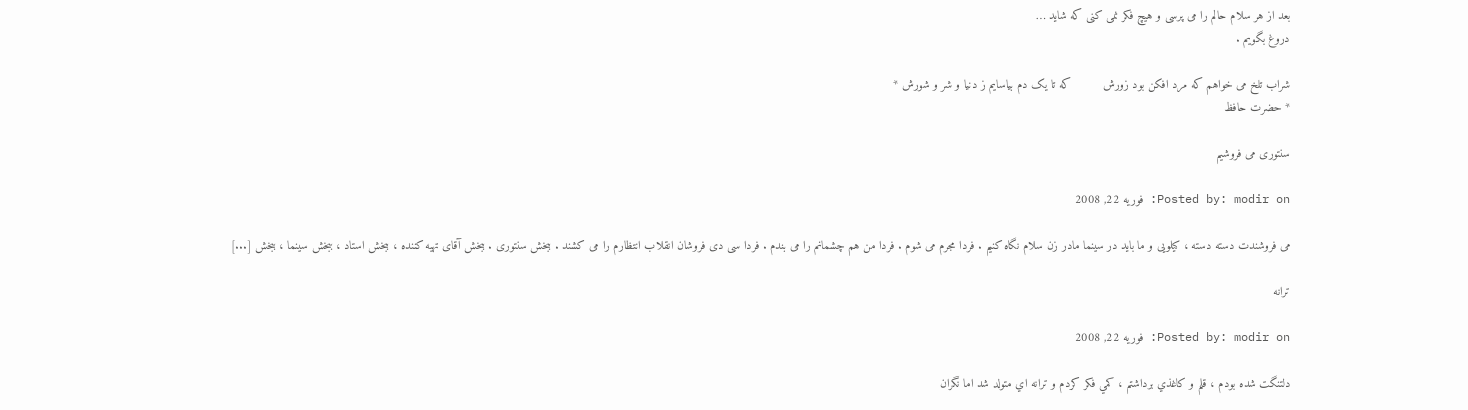بعد از هر سلام حالم را می پرسی و هیچ فکر نمی کنی که شاید …
دروغ بگویم .

شراب تلخ می خواهم که مرد افکن بود زورش         که تا یک دم بیاسایم ز دنیا و شر و شورش *
* حضرت حافظ

سنتوری می فروشیم

Posted by: modir on: فوریه 22, 2008

می فروشندت دسته دسته ، کیلویی و ما باید در سینما مادر زن سلام نگاه کنیم . فردا مجرم می شوم . فردا من هم چشمانم را می بندم . فردا سی دی فروشان انقلاب انتظارم را می کشند . ببخش سنتوری . ببخش آقای تهیه کننده ، ببخش استاد ، ببخش سینما ، ببخش [...]

ترانه

Posted by: modir on: فوریه 22, 2008

دلتنگت شده بودم ، قلم و كاغذي برداشتم ، كمي فكر كردم و ترانه اي متولد شد اما نگران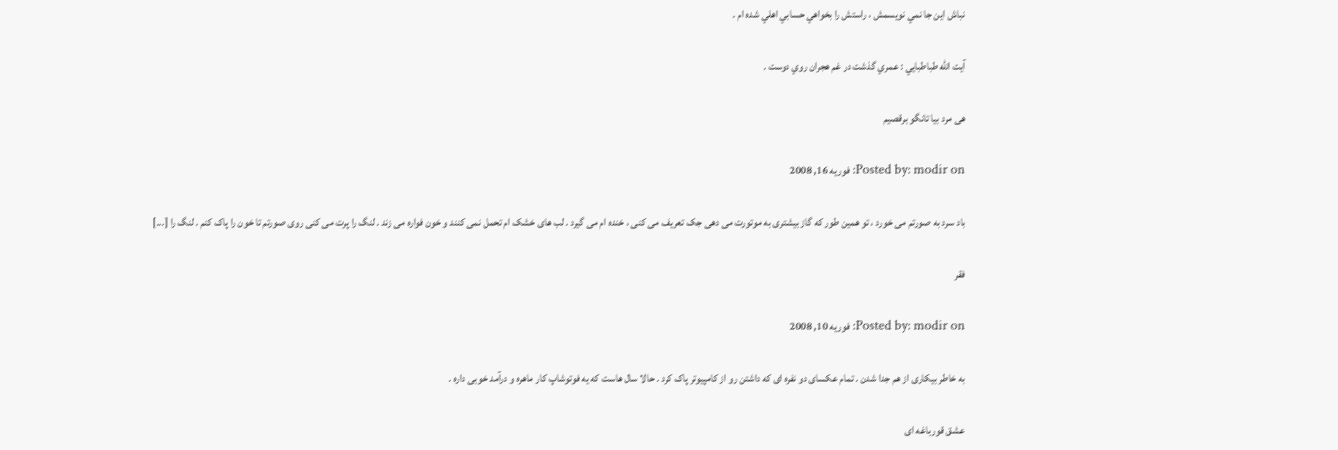نباش اين جا نمي نويسمش ، راستش را بخواهي حسابي اهلي شده ام .

آيت الله طباطبايي : عمري گذشت در غم هجران روي دوست .

هی مرد بیا تانگو برقصیم

Posted by: modir on: فوریه 16, 2008

باد سرد به صورتم می خورد ، تو همین طور که گاز بیشتری به موتورت می دهی جک تعریف می کنی ، خنده ام می گیرد . لب های خشک ام تحمل نمی کنند و خون فواره می زند . لنگ را پرت می کنی روی صورتم تا خون را پاک کنم . لنگ را [...]

فقر

Posted by: modir on: فوریه 10, 2008

به خاطر بیکاری از هم جدا شدن . تمام عکسای دو نفره ای که داشتن رو از کامپیوتر پاک کرد . حالا سال هاست که یه فوتوشاپ کار ماهره و درآمد خوبی داره .

عشق قورباغه ای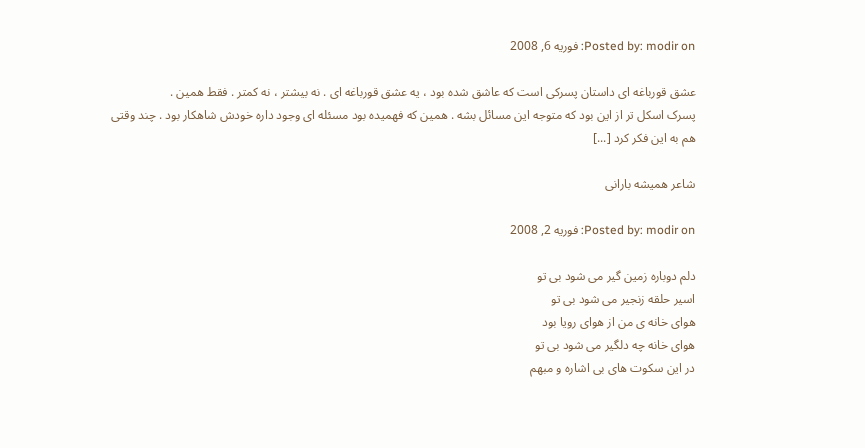Posted by: modir on: فوریه 6, 2008

عشق قورباغه ای داستان پسرکی است که عاشق شده بود ، یه عشق قورباغه ای . نه بیشتر ، نه کمتر . فقط همین .
پسرک اسکل تر از این بود که متوجه این مسائل بشه . همین که فهمیده بود مسئله ای وجود داره خودش شاهکار بود . چند وقتی هم به این فکر کرد [...]

شاعر همیشه بارانی

Posted by: modir on: فوریه 2, 2008

دلم دوباره زمین گیر می شود بی تو
اسیر حلقه زنجیر می شود بی تو
هوای خانه ی من از هوای رویا بود
هوای خانه چه دلگیر می شود بی تو
در این سکوت های بی اشاره و مبهم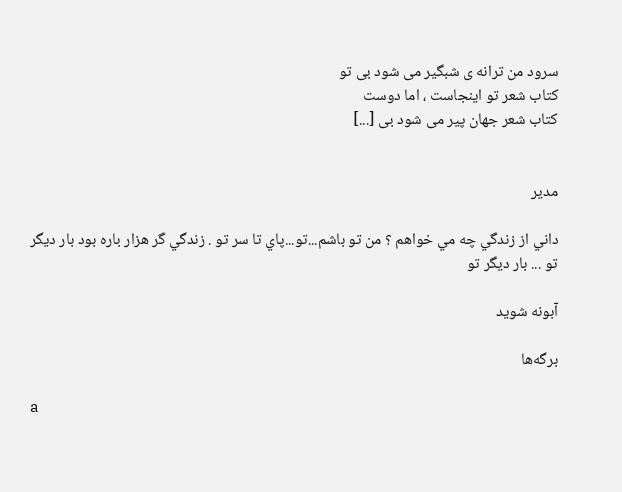سرود من ترانه ی شبگیر می شود بی تو
کتاب شعر تو اینجاست ، اما دوست
کتاب شعر جهان پیر می شود بی [...]


مدير

داني از زندگي چه مي خواهم ؟ من تو باشم...تو...پاي تا سر تو . زندگي گر هزار باره بود بار ديگر تو ... بار ديگر تو

آبونه شوید

برگه‌ها

a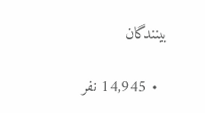بينندگان

  • 14,945 نفر